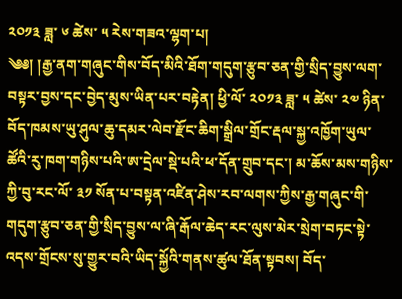༢༠༡༣ ཟླ་ ༦ ཚེས་ ༥ རེས་གཟའ་ལྷག་པ།
༄༅། །རྒྱ་ནག་གཞུང་གིས་བོད་མིའི་ཐོག་གདུག་རྩུབ་ཅན་གྱི་སྲིད་བྱུས་ལག་བསྟར་བྱས་དང་བྱེད་མུས་ཡིན་པར་བརྟེན། ཕྱི་ལོ་ ༢༠༡༣ ཟླ་ ༥ ཚེས་ ༢༧ ཉིན་བོད་ཁམས་ཡུ་ཤུལ་ཆུ་དམར་ལེབ་རྫོང་ཆིག་སྒྲིལ་གྲོང་རྡལ་སྐྱ་འཁྱོག་ཡུལ་ཚོའི་རུ་ཁག་གཉིས་པའི་ཨ་དྲེལ་སྡེ་པའི་ཕ་དོན་གྲུབ་དང་། མ་ཆོས་མས་གཉིས་ཀྱི་བུ་རང་ལོ་ ༣༡ སོན་པ་བསྟན་འཛིན་ཤེས་རབ་ལགས་ཀྱིས་རྒྱ་གཞུང་གི་གདུག་རྩུབ་ཅན་གྱི་སྲིད་བྱུས་ལ་ཞི་རྒོལ་ཆེད་རང་ལུས་མེར་སྲེག་བཏང་སྟེ་འདས་གྲོངས་སུ་གྱུར་བའི་ཡིད་སྐྱོའི་གནས་ཚུལ་ཐོན་སྟབས། བོད་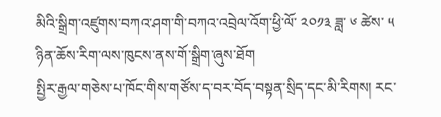མིའི་སྒྲིག་འཛུགས་བཀའ་ཤག་གི་བཀའ་འབྲེལ་འོག་ཕྱི་ལོ་ ༢༠༡༣ ཟླ་ ༦ ཚེས་ ༥ ཉིན་ཆོས་རིག་ལས་ཁུངས་ནས་གོ་སྒྲིག་ཞུས་ཐོག
སྤྱིར་རྒྱལ་གཅེས་པ་ཁོང་གིས་གཙོས་ད་བར་བོད་བསྟན་སྲིད་དང་མི་རིགས། རང་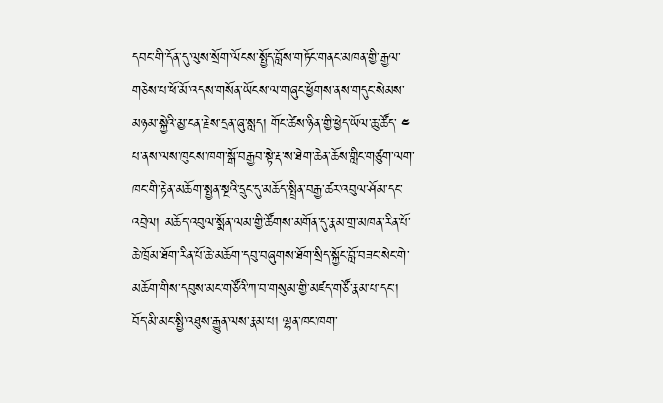དབང་གི་དོན་དུ་ལུས་སྲོག་ལོངས་སྤྱོད་བློས་གཏོང་གནང་མཁན་གྱི་རྒྱལ་གཅེས་པ་ཕོ་མོ་འདས་གསོན་ཡོངས་ལ་གཞུང་ཕྱོགས་ནས་གདུང་སེམས་མཉམ་སྐྱེའི་མྱ་ངན་རྗེས་དྲན་ཞུ་སླད། གོང་ཚེས་ཉིན་གྱི་ཕྱེད་ཡོལ་ཆུ་ཚོད་ ༤ པ་ནས་ལས་ཁུངས་ཁག་སྒོ་བརྒྱབ་སྟེ་རྡ་ས་ཐེག་ཆེན་ཆོས་གླིང་གཙུག་ལག་ཁང་གི་རྟེན་མཆོག་སྤྱན་སྔའི་དྲུང་དུ་མཆོད་སྤྲིན་བརྒྱ་ཚར་འབུལ་ཤོམ་དང་འབྲེལ། མཆོད་འབུལ་སྨོན་ལམ་གྱི་ཚོགས་མགོན་དུ་རྣམ་གྲ་མཁན་རིན་པོ་ཆེ་ཁྲོམ་ཐོག་རིན་པོ་ཆེ་མཆོག་དབུ་བཞུགས་ཐོག་སྲིད་སྐྱོང་བློ་བཟང་སེང་གེ་མཆོག་གིས་དབུས་མང་གཙོའི་ཀ་བ་གསུམ་གྱི་མཛད་གཙོ་རྣམ་པ་དང་། བོད་མི་མང་སྤྱི་འཐུས་རྒྱུན་ལས་རྣམ་པ། ལྷན་ཁང་ཁག་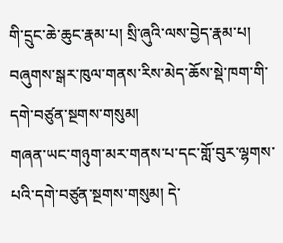གི་དྲུང་ཆེ་ཆུང་རྣམ་པ། སྲི་ཞུའི་ལས་བྱེད་རྣམ་པ། བཞུགས་སྒར་ཁུལ་གནས་རིས་མེད་ཆོས་སྡེ་ཁག་གི་དགེ་བཙུན་སྔགས་གསུམ།
གཞན་ཡང་གཉུག་མར་གནས་པ་དང་གློ་བུར་ལྷགས་པའི་དགེ་བཙུན་སྔགས་གསུམ། དེ་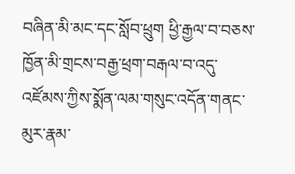བཞིན་མི་མང་དང་སློབ་ཕྲུག ཕྱི་རྒྱལ་བ་བཅས་ཁྱོན་མི་གྲངས་བརྒྱ་ཕྲག་བརྒལ་བ་འདུ་འཛོམས་ཀྱིས་སྨོན་ལམ་གསུང་འདོན་གནང་མུར་རྣམ་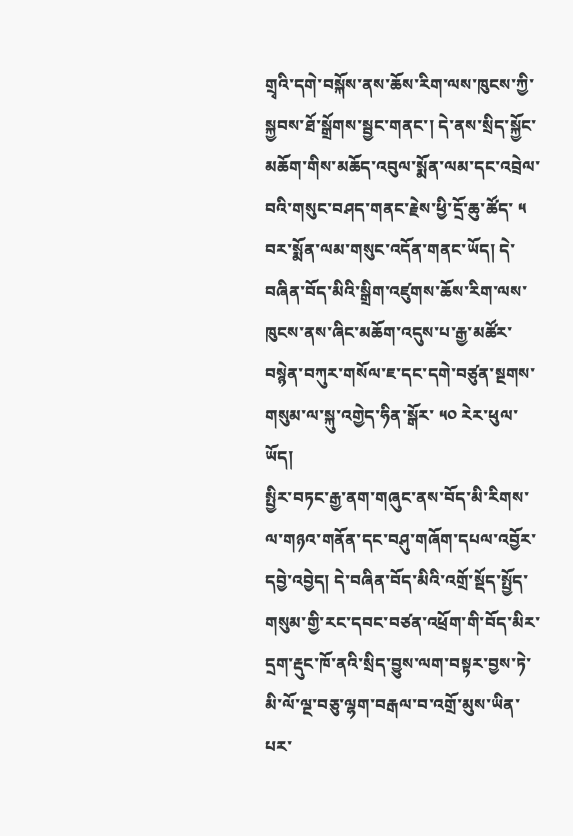གྲྭའི་དགེ་བསྐོས་ནས་ཆོས་རིག་ལས་ཁུངས་ཀྱི་སྐྱབས་ཐོ་སྒྲོགས་སྦྱང་གནང་། དེ་ནས་སྲིད་སྐྱོང་མཆོག་གིས་མཆོད་འབུལ་སྨོན་ལམ་དང་འབྲེལ་བའི་གསུང་བཤད་གནང་རྗེས་ཕྱི་དྲོ་ཆུ་ཚོད་ ༥ བར་སྨོན་ལམ་གསུང་འདོན་གནང་ཡོད། དེ་བཞིན་བོད་མིའི་སྒྲིག་འཛུགས་ཆོས་རིག་ལས་ཁུངས་ནས་ཞིང་མཆོག་འདུས་པ་རྒྱ་མཚོར་བསྙེན་བཀུར་གསོལ་ཇ་དང་དགེ་བཙུན་སྔགས་གསུམ་ལ་སྐུ་འགྱེད་ཧིན་སྒོར་ ༥༠ རེར་ཕུལ་ཡོད།
སྤྱིར་བཏང་རྒྱ་ནག་གཞུང་ནས་བོད་མི་རིགས་ལ་གཉའ་གནོན་དང་བཤུ་གཞོག་དཔལ་འབྱོར་དབྱེ་འབྱེད། དེ་བཞིན་བོད་མིའི་འགྲོ་སྡོད་སྤྱོད་གསུམ་གྱི་རང་དབང་བཙན་འཕྲོག་གི་བོད་མིར་དྲག་རྡུང་ཁོ་ནའི་སྲིད་བྱུས་ལག་བསྟར་བྱས་ཏེ་མི་ལོ་ལྔ་བཅུ་ལྷག་བརྒལ་བ་འགྲོ་མུས་ཡིན་པར་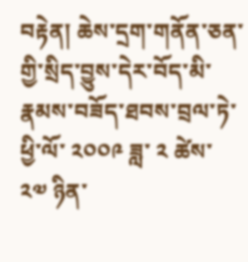བརྟེན། ཆེས་དྲག་གནོན་ཅན་གྱི་སྲིད་བྱུས་དེར་བོད་མི་རྣམས་བཟོད་ཐབས་བྲལ་ཏེ་ཕྱི་ལོ་ ༢༠༠༩ ཟླ་ ༢ ཚེས་ ༢༧ ཉིན་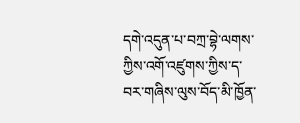དགེ་འདུན་པ་བཀྲ་བྷེ་ལགས་ཀྱིས་འགོ་འཛུགས་ཀྱིས་ད་བར་གཞིས་ལུས་བོད་མི་ཁྱོན་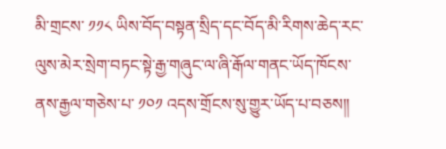མི་གྲངས་ ༡༡༨ ཡིས་བོད་བསྟན་སྲིད་དང་བོད་མི་རིགས་ཆེད་རང་ལུས་མེར་སྲེག་བཏང་སྟེ་རྒྱ་གཞུང་ལ་ཞི་རྒོལ་གནང་ཡོད་ཁོངས་ནས་རྒྱལ་གཅེས་པ་ ༡༠༡ འདས་གྲོངས་སུ་གྱུར་ཡོད་པ་བཅས།།